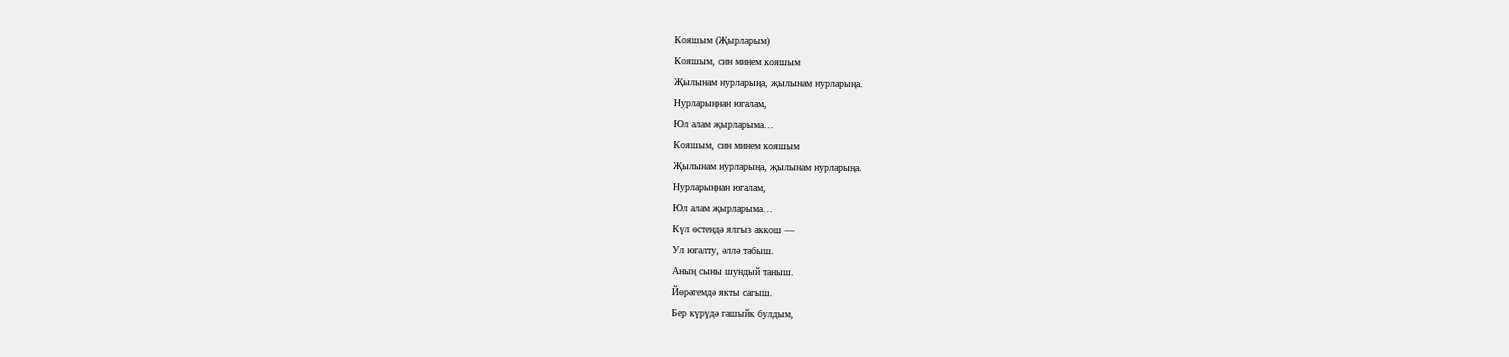Кояшым (Җырларым)
Кояшым, cин минем кояшым
Җылынам нурларыңа, җылынам нурларыңа.
Нурларыңнан югалам,
Юл алам җырларыма…
Кояшым, cин минем кояшым
Җылынам нурларыңа, җылынам нурларыңа.
Нурларыңнан югалам,
Юл алам җырларыма…
Күл өстендә ялгыз аккош —
Ул югалту, әллә табыш.
Аның сыны шундый таныш.
Йөрәгемдә якты сагыш.
Бер күрүдә гашыйк булдым,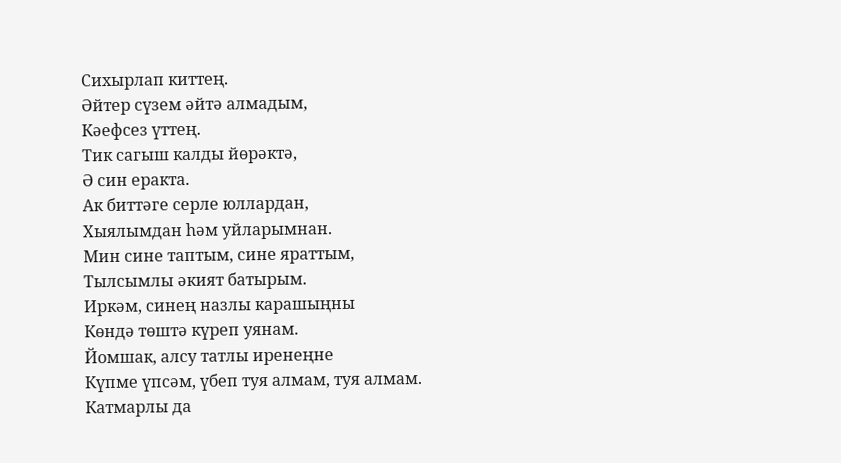Сихырлап киттең.
Әйтер сүзем әйтә алмадым,
Кәефсез үттең.
Тик сагыш калды йөрәктә,
Ә син еракта.
Ак биттәге серле юллардан,
Хыялымдан һәм уйларымнан.
Мин сине таптым, сине яраттым,
Тылсымлы әкият батырым.
Иркәм, синең назлы карашыңны
Көндә төштә күреп уянам.
Йомшак, алсу татлы иренеңне
Күпме үпсәм, үбеп туя алмам, туя алмам.
Катмарлы да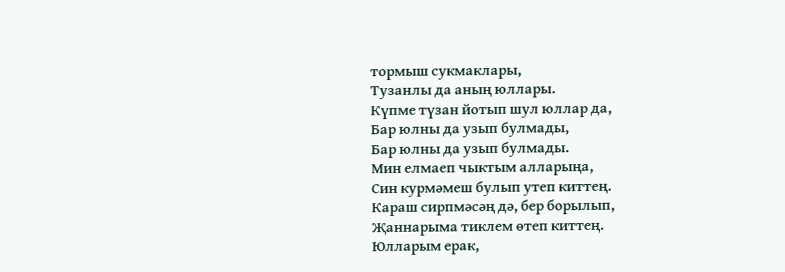тормыш сукмаклары,
Тузанлы да аның юллары.
Күпме түзан йотып шул юллар да,
Бар юлны да узып булмады,
Бар юлны да узып булмады.
Мин елмаеп чыктым алларыңа,
Син курмәмеш булып утеп киттең.
Караш сирпмәсәң дә, бер борылып,
Җаннарыма тиклем өтеп киттең.
Юлларым ерак,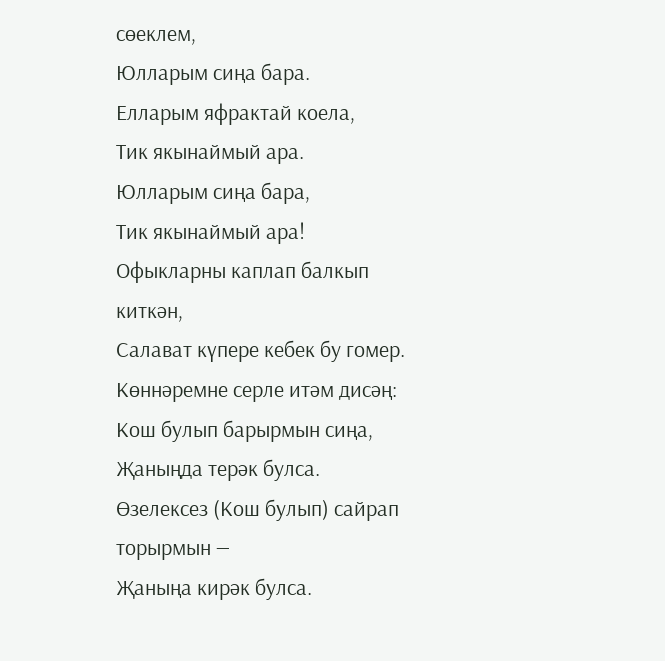сөеклем,
Юлларым сиңа бара.
Елларым яфрактай коела,
Тик якынаймый ара.
Юлларым сиңа бара,
Тик якынаймый ара!
Офыкларны каплап балкып киткән,
Салават күпере кебек бу гомер.
Көннәремне серле итәм дисәң:
Кош булып барырмын сиңа,
Җаныңда терәк булса.
Өзелексез (Кош булып) сайрап торырмын —
Җаныңа кирәк булса.